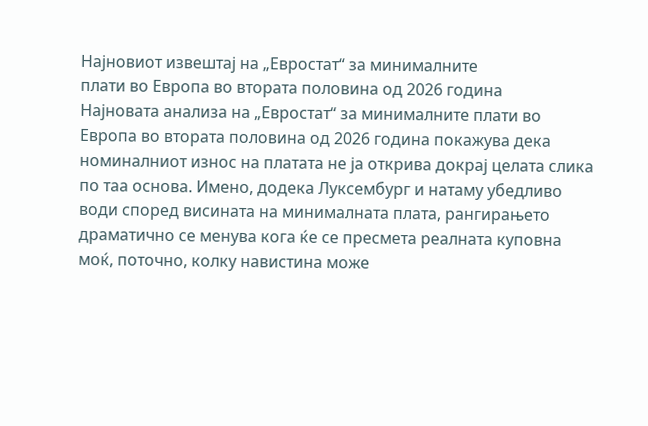Најновиот извештај на „Евростат“ за минималните
плати во Европа во втората половина од 2026 година
Најновата анализа на „Евростат“ за минималните плати во Европа во втората половина од 2026 година покажува дека номиналниот износ на платата не ја открива докрај целата слика по таа основа. Имено, додека Луксембург и натаму убедливо води според висината на минималната плата, рангирањето драматично се менува кога ќе се пресмета реалната куповна моќ, поточно, колку навистина може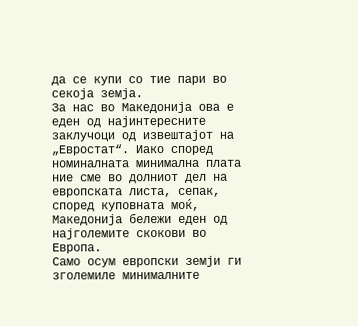да се купи со тие пари во секоја земја.
За нас во Македонија ова е еден од најинтересните заклучоци од извештајот на „Евростат“. Иако според номиналната минимална плата ние сме во долниот дел на европската листа, сепак, според куповната моќ, Македонија бележи еден од најголемите скокови во Европа.
Само осум европски земји ги зголемиле минималните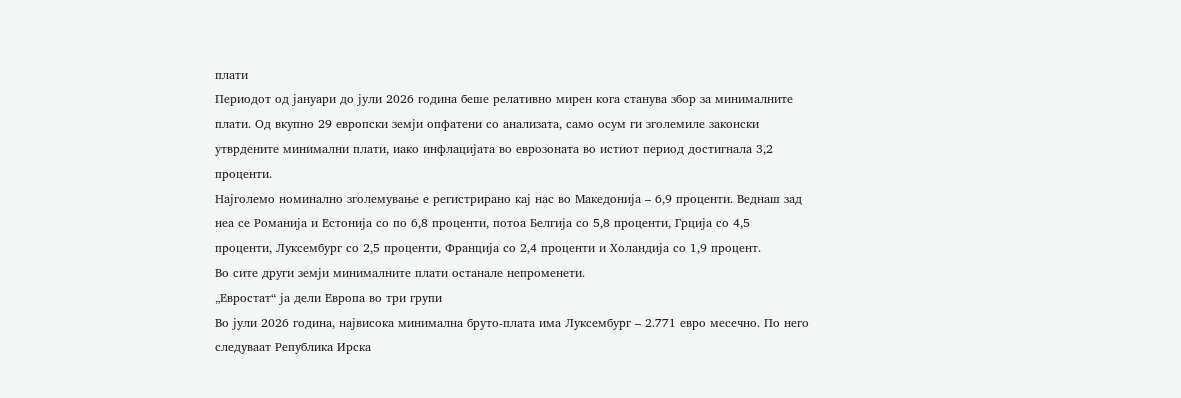плати
Периодот од јануари до јули 2026 година беше релативно мирен кога станува збор за минималните плати. Од вкупно 29 европски земји опфатени со анализата, само осум ги зголемиле законски утврдените минимални плати, иако инфлацијата во еврозоната во истиот период достигнала 3,2 проценти.
Најголемо номинално зголемување е регистрирано кај нас во Македонија – 6,9 проценти. Веднаш зад неа се Романија и Естонија со по 6,8 проценти, потоа Белгија со 5,8 проценти, Грција со 4,5 проценти, Луксембург со 2,5 проценти, Франција со 2,4 проценти и Холандија со 1,9 процент.
Во сите други земји минималните плати останале непроменети.
„Евростат“ ја дели Европа во три групи
Во јули 2026 година, највисока минимална бруто-плата има Луксембург – 2.771 евро месечно. По него следуваат Република Ирска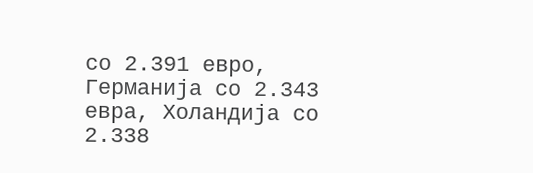со 2.391 евро, Германија со 2.343 евра, Холандија со 2.338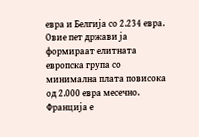евра и Белгија со 2.234 евра. Овие пет држави ја формираат елитната европска група со минимална плата повисока од 2.000 евра месечно. Франција е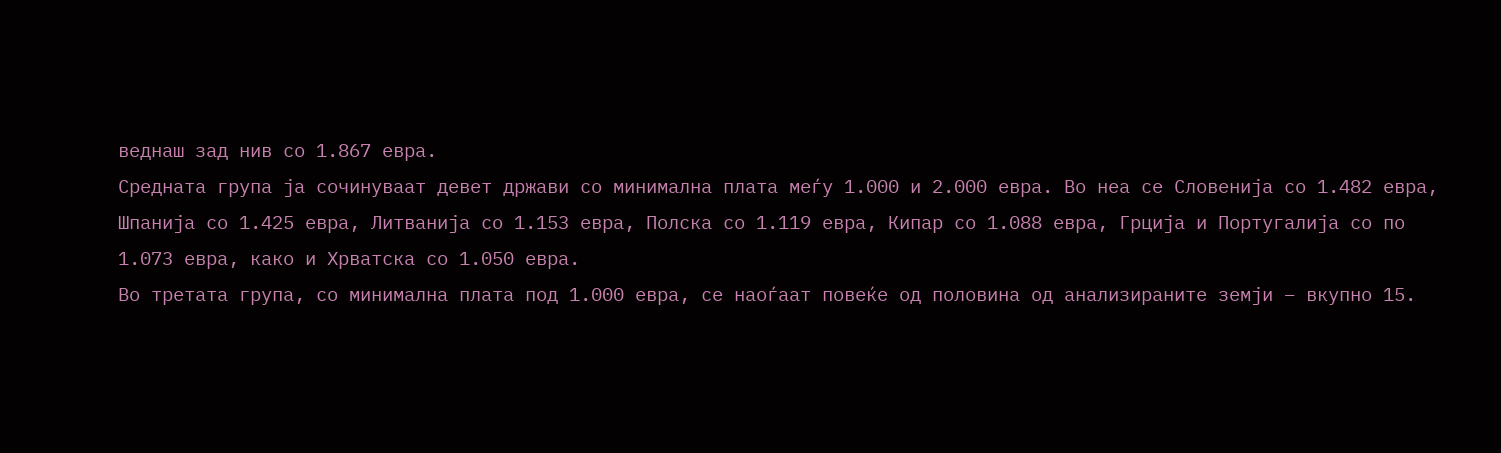веднаш зад нив со 1.867 евра.
Средната група ја сочинуваат девет држави со минимална плата меѓу 1.000 и 2.000 евра. Во неа се Словенија со 1.482 евра, Шпанија со 1.425 евра, Литванија со 1.153 евра, Полска со 1.119 евра, Кипар со 1.088 евра, Грција и Португалија со по 1.073 евра, како и Хрватска со 1.050 евра.
Во третата група, со минимална плата под 1.000 евра, се наоѓаат повеќе од половина од анализираните земји – вкупно 15.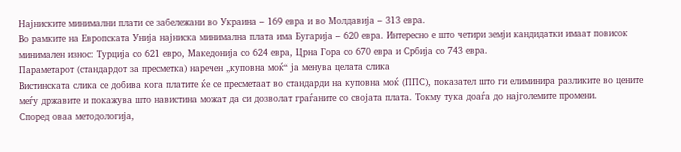Најниските минимални плати се забележани во Украина – 169 евра и во Молдавија – 313 евра.
Во рамките на Европската Унија најниска минимална плата има Бугарија – 620 евра. Интересно е што четири земји кандидатки имаат повисок минимален износ: Турција со 621 евро, Македонија со 624 евра, Црна Гора со 670 евра и Србија со 743 евра.
Параметарот (стандардот за пресметка) наречен „куповна моќ“ ја менува целата слика
Вистинската слика се добива кога платите ќе се пресметаат во стандарди на куповна моќ (ППС), показател што ги елиминира разликите во цените меѓу државите и покажува што навистина можат да си дозволат граѓаните со својата плата. Токму тука доаѓа до најголемите промени.
Според оваа методологија,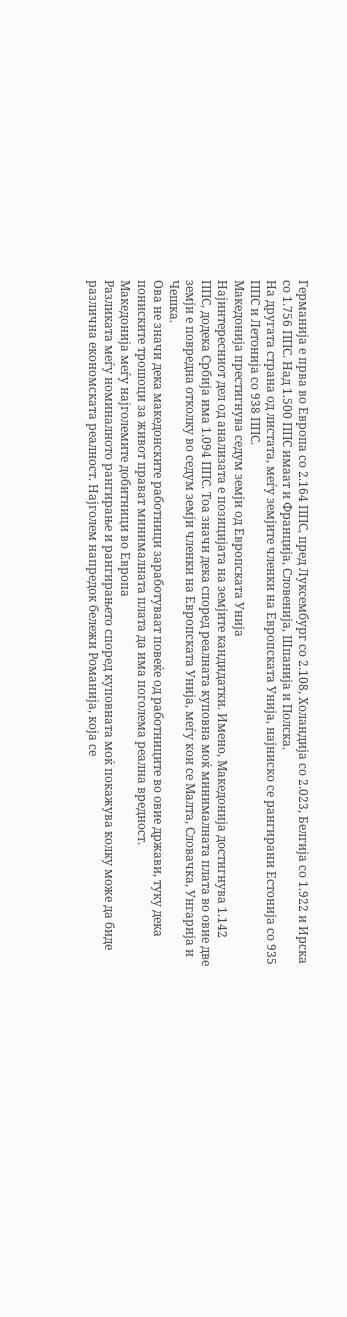Германија е прва во Европа со 2.164 ППС, пред Луксембург со 2.108, Холандија со 2.023, Белгија со 1.922 и Ирска со 1.756 ППС. Над 1.500 ППС имаат и Франција, Словенија, Шпанија и Полска.
На другата страна од листата, меѓу земјите членки на Европската Унија, најниско се рангирани Естонија со 935 ППС и Летонија со 938 ППС.
Македонија престигнува седум земји од Европската Унија
Најинтересниот дел од анализата е позицијата на земјите кандидатки. Имено, Македонија достигнува 1.142 ППС, додека Србија има 1.094 ППС. Тоа значи дека според реалната куповна моќ минималната плата во овие две земји е повредна отколку во седум земји членки на Европската Унија, меѓу кои се Малта, Словачка, Унгарија и Чешка.
Ова не значи дека македонските работници заработуваат повеќе од работниците во овие држави, туку дека пониските трошоци за живот прават минималната плата да има поголема реална вредност.
Македонија меѓу најголемите добитници во Европа
Разликата меѓу номиналното рангирање и рангирањето според куповната моќ покажува колку може да биде различна економската реалност. Најголем напредок бележи Романија, која се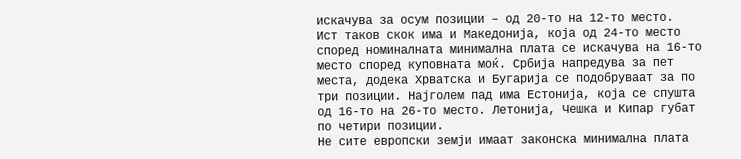искачува за осум позиции – од 20-то на 12-то место.
Ист таков скок има и Македонија, која од 24-то место според номиналната минимална плата се искачува на 16-то место според куповната моќ. Србија напредува за пет места, додека Хрватска и Бугарија се подобруваат за по три позиции. Најголем пад има Естонија, која се спушта од 16-то на 26-то место. Летонија, Чешка и Кипар губат по четири позиции.
Не сите европски земји имаат законска минимална плата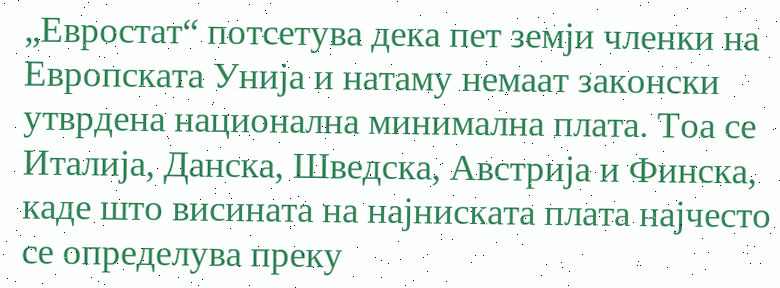„Евростат“ потсетува дека пет земји членки на Европската Унија и натаму немаат законски утврдена национална минимална плата. Тоа се Италија, Данска, Шведска, Австрија и Финска, каде што висината на најниската плата најчесто се определува преку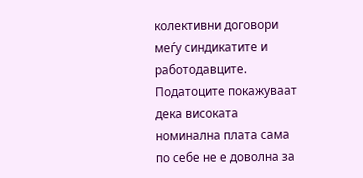колективни договори меѓу синдикатите и работодавците.
Податоците покажуваат дека високата номинална плата сама по себе не е доволна за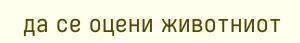да се оцени животниот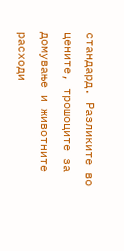стандард. Разликите во цените, трошоците за домување и животните расходи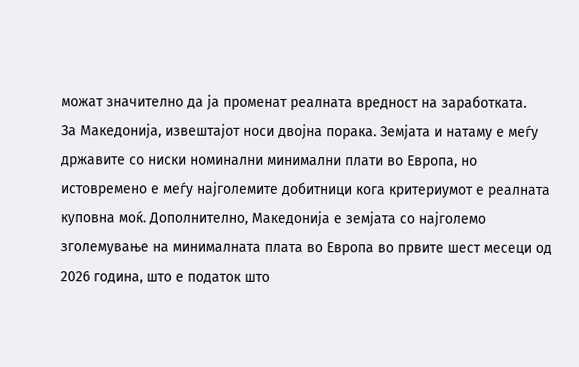можат значително да ја променат реалната вредност на заработката.
За Македонија, извештајот носи двојна порака. Земјата и натаму е меѓу државите со ниски номинални минимални плати во Европа, но истовремено е меѓу најголемите добитници кога критериумот е реалната куповна моќ. Дополнително, Македонија е земјата со најголемо зголемување на минималната плата во Европа во првите шест месеци од 2026 година, што е податок што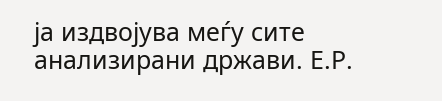ја издвојува меѓу сите анализирани држави. Е.Р.